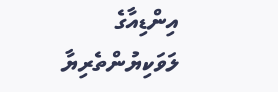އިންޑިއާގެ ލަވަކިޔުންތެރިޔާ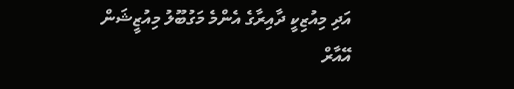އަދި މިއުޒިކީ ދާއިރާގެ އެންމެ މަގުބޫލު މިއުޒީޝަން އޭއާރް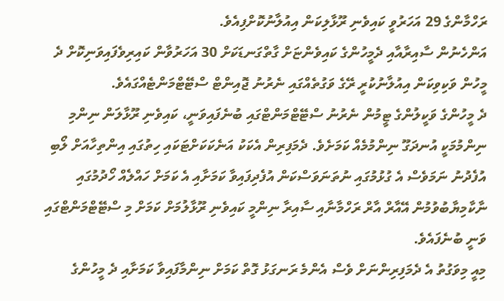ރަހްމާންގެ 29 އަހަރުވީ ކައިވެނި ރޫޅާލިކަން އިއުލާނުކޮށްފިއެވެ.
އަންހެނުން ސާއިރާއާއި ދެމީހުންގެ ކައިވެންޏަށް ގާތްގަނޑަކަށް 30 އަހަރުވާން ކައިރިވެފައިވަނިކޮށް ދެ މީހުން ވަކިވިކަން އިއުލާނުކުރީ ރޭގެ ވަގުތެއްގައި ނެރުނު ޖޮއިންޓް ސްޓޭޓްމަންޓެއްގައެވެ.
ދެ މީހުންގެ ވަކީލުންގެ ޓީމުން ނެރުނު ސްޓޭޓްމަންޓްގައި ބުނެފައިވަނީ، ކައިވެނި ރޫޅާލަން ނިންމި ނިންމުމަކީ އުނދަގޫ ނިންމުމެއް ކަމަށެވެ. ދެމަފިރިން އެކަކު އަނެކަކަށްޓަކައި ހިތުގައި އިންތިހާއަށް ލޯބި އުފެދުނު ނަމަވެސް އެ ގުޅުމުގައި ނުތަނަވަސްކަން އުފެދިފައިވާ ކަމަށާއި އެ ކަމަށް ހައްލެއް ހޯދުމުގައި ނާކާމިޔާބުވުމުން އޭއާރް އާރް ރަހްމާނާއި ސާއިރާ ނިންމީ ކައިވެނި ރޫޅާލުމަށް ކަމަށް މި ސްޓޭޓްމަންޓްގައި ވަނީ ބުނެފައެވެ.
މިއީ މިވަގުތު އެ ދެމަފިރިންނަށް ވެސް އެންމެ ރަނގަޅު ގޮތް ކަމަށް ނިންމާފައިވާ ކަމަށާއި ދެ މީހުންގެ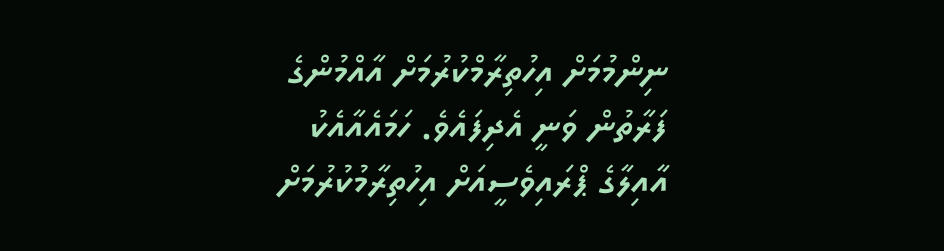ނިންމުމަށް އިހުތިރާމްކުރުމަށް އާއްމުންގެ ފަރާތުން ވަނީ އެދިފައެވެ. ހަމައެއާއެކު އާއިލާގެ ޕްރައިވެސީއަށް އިހުތިރާމުކުރުމަށް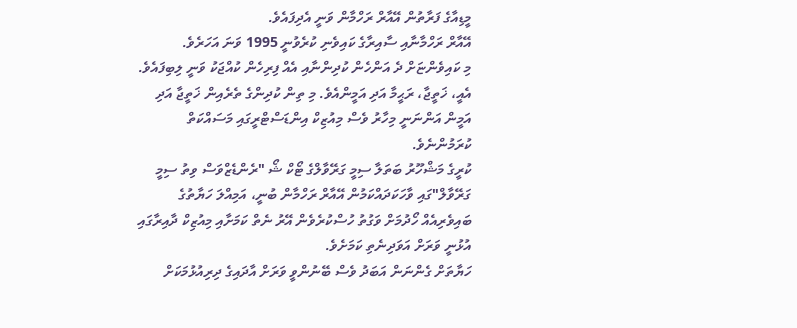މީޑިއާގެ ފަރާތުން އޭއާރް ރަހްމާން ވަނީ އެދިފައެވެ.
އޭއާރް ރަހްމާނާއި ސާއިރާގެ ކައިވެނި ކުރެވުނީ 1995 ވަނަ އަހަރެވެ.
މި ކައިވެންޏަށް ދެ އަންހެން ކުދިންނާއި އެއް ފިރިހެން ކުއްޖަކު ވަނީ ލިބިފައެވެ. އެއީ، ޚަތީޖާ، ރަޙީމާ އަދި އަމީންއެވެ. މި ތިން ކުދިންގެ ތެރެއިން ޚަތީޖާ އަދި އަމީން އަންނަނީ މިހާރު ވެސް މިއުޒިކް އިންޑަސްޓްރީގައި މަސައްކަތް ކުރަމުންނެވެ.
ކުރީގެ މަޝްހޫރު ބަތަލާ ސިމީ ގަރޭވާލްގެ ޓޯކް ޝޯ "ރެންޑެޒްވަސް ވިތު ސިމީ ގަރޭވާލް"ގައި ވާހަކަދައްކަމުން އޭއާރް ރަހްމާން ބުނީ، އަމިއްލަ ހަޔާތުގެ ބައިވެރިއެއް ހޯދުމަށް ވަގުތު ހުސްކުރެވެން އޭރު ނެތް ކަމަށާއި މިއުޒިކް ދާއިރާގައި އުޅުނީ ވަރަށް އަވަދިނެތި ކަމަށެވެ.
ހަޔާތަށް ގެންނަން އަބަދު ވެސް ބޭނުންވީ ވަރަށް އާދައިގެ ދިރިއުޅުމަކަށް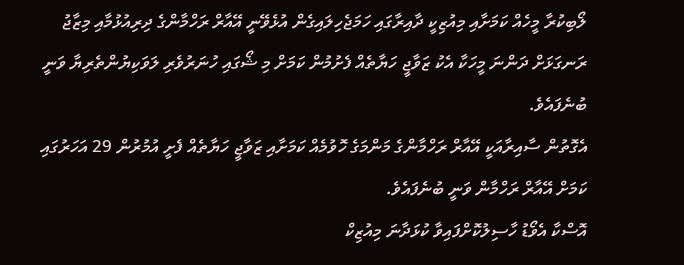ލޯބިކުރާ މީހެއް ކަމަށާއި މިއުޒިކީ ދާއިރާގައި ހަމަޖެހިލައިގެން އުޅެވޭނީ އޭއާރް ރަހްމާންގެ ދިރިއުޅުމާއި މިޒާޖު ރަނގަޅަށް ދަންނަ މީހަކާ އެކު ޒަވާޖީ ހަޔާތެއް ފެށުމުން ކަމަށް މި ޝޯގައި ހުނަރުވެރި ލަވަކިޔުންތެރިޔާ ވަނީ ބުނެފައެވެ.
އެގޮތުން ސާއިރާއަކީ އޭއާރް ރަހްމާންގެ މަންމަގެ ހޮވުމެއް ކަމަށާއި ޒަވާޖީ ހަޔާތެއް ފެށީ އުމުރުން 29 އަހަރުގައި ކަމަށް އޭއާރް ރަހްމާން ވަނީ ބުނެފައެވެ.
އޮސްކާ އެވޯޑު ހާސިލުކޮށްފައިވާ ކުޅަދާނަ މިއުޒިކް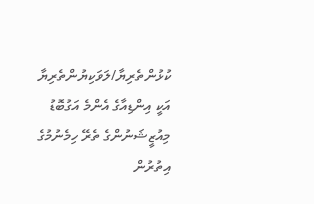ކުޅުންތެރިޔާ/ލަވަކިޔުންތެރިޔާ އަކީ އިންޑިއާގެ އެންމެ އަގުބޮޑު މިއުޒީޝަނުންގެ ތެރޭ ހިމެނުމުގެ އިތުރުން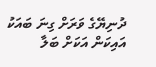ދުނިޔޭގެ ވަރަށް ގިނަ ބައަކު އައިކަން އަކަށް ބަލާ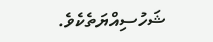ޝަހުސިއްޔަތެކެވެ.